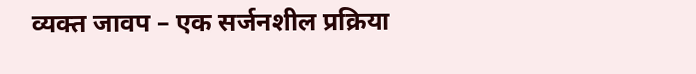व्यक्त जावप – एक सर्जनशील प्रक्रिया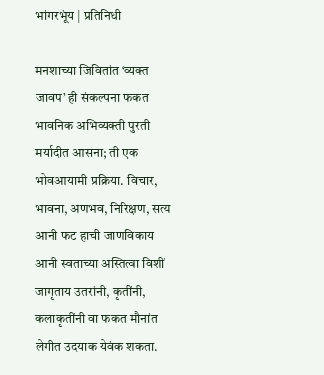भांगरभूंय | प्रतिनिधी

मनशाच्या जिवितांत ‘व्यक्त जावप’ ही संकल्पना फकत भावनिक अभिव्यक्ती पुरती मर्यादीत आसना; ती एक भोवआयामी प्रक्रिया. विचार, भावना, अणभव, निरिक्षण, सत्य आनी फट हाची जाणविकाय आनी स्वताच्या अस्तित्वा विशीं जागृताय उतरांनी, कृतींनी, कलाकृतींनी वा फकत मौनांत लेगीत उदयाक येवंक शकता.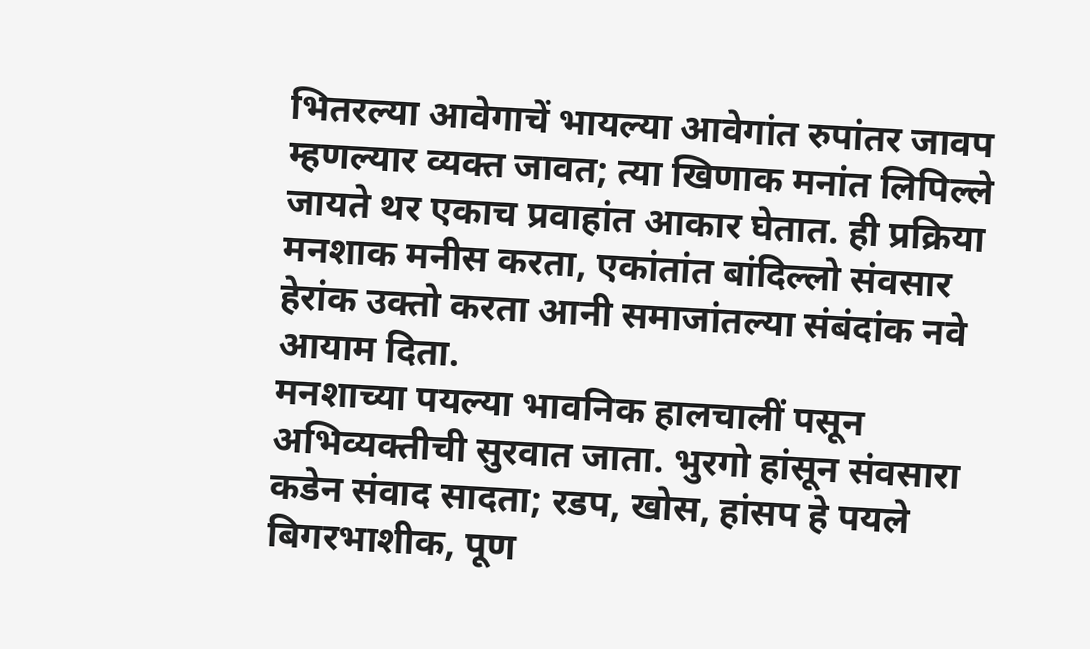भितरल्या आवेगाचें भायल्या आवेगांत रुपांतर जावप म्हणल्यार व्यक्त जावत; त्या खिणाक मनांत लिपिल्ले जायते थर एकाच प्रवाहांत आकार घेतात. ही प्रक्रिया मनशाक मनीस करता, एकांतांत बांदिल्लो संवसार हेरांक उक्तो करता आनी समाजांतल्या संबंदांक नवे आयाम दिता.
मनशाच्या पयल्या भावनिक हालचालीं पसून अभिव्यक्तीची सुरवात जाता. भुरगो हांसून संवसारा कडेन संवाद सादता; रडप, खोस, हांसप हे पयले बिगरभाशीक, पूण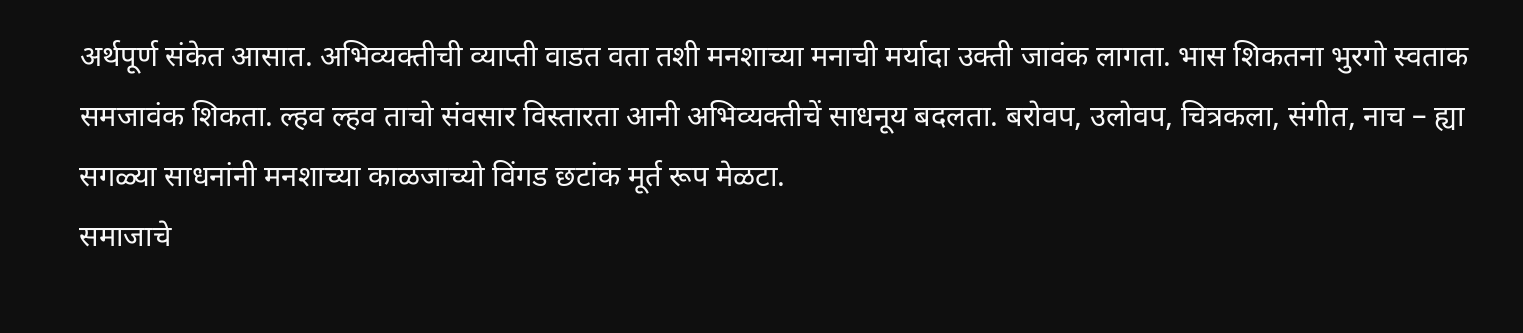अर्थपूर्ण संकेत आसात. अभिव्यक्तीची व्याप्ती वाडत वता तशी मनशाच्या मनाची मर्यादा उक्ती जावंक लागता. भास शिकतना भुरगो स्वताक समजावंक शिकता. ल्हव ल्हव ताचो संवसार विस्तारता आनी अभिव्यक्तीचें साधनूय बदलता. बरोवप, उलोवप, चित्रकला, संगीत, नाच – ह्या सगळ्या साधनांनी मनशाच्या काळजाच्यो विंगड छटांक मूर्त रूप मेळटा.
समाजाचे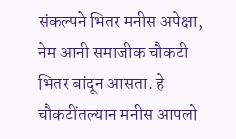संकल्पने भितर मनीस अपेक्षा, नेम आनी समाजीक चौकटी भितर बांदून आसता. हे चौकटींतल्यान मनीस आपलो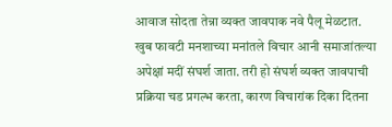आवाज सोदता तेन्ना व्यक्त जावपाक नवे पैलू मेळटात. खुब फावटी मनशाच्या मनांतले विचार आनी समाजांतल्या अपेक्षां मदीं संघर्श जाता. तरी हो संघर्श व्यक्त जावपाची प्रक्रिया चड प्रगल्भ करता, कारण विचारांक दिका दितना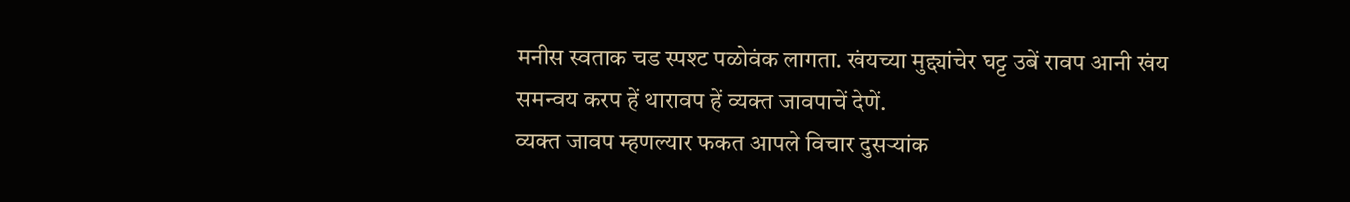मनीस स्वताक चड स्पश्ट पळोवंक लागता. खंयच्या मुद्द्यांचेर घट्ट उबें रावप आनी खंय समन्वय करप हें थारावप हें व्यक्त जावपाचें देणें.
व्यक्त जावप म्हणल्यार फकत आपले विचार दुसऱ्यांक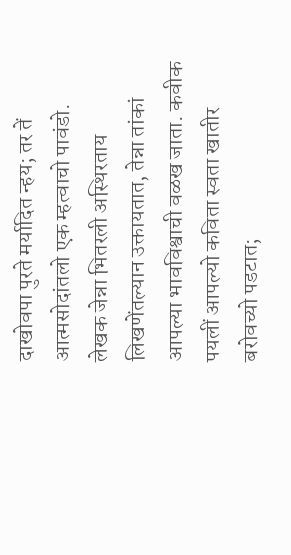दाखोवपा पुरते मर्यादित न्हय; तर तें आत्मसोदांतलो एक म्हत्वाचो पावंडो. लेखक जेन्ना भितरली अस्थिरताय लिखणेंतल्यान उक्तायतात, तेन्ना तांकां आपल्या भावविश्वाची वळख जाता. कवीक पयलीं आपल्यो कविता स्वता खातीर बरोवच्यो पडटात;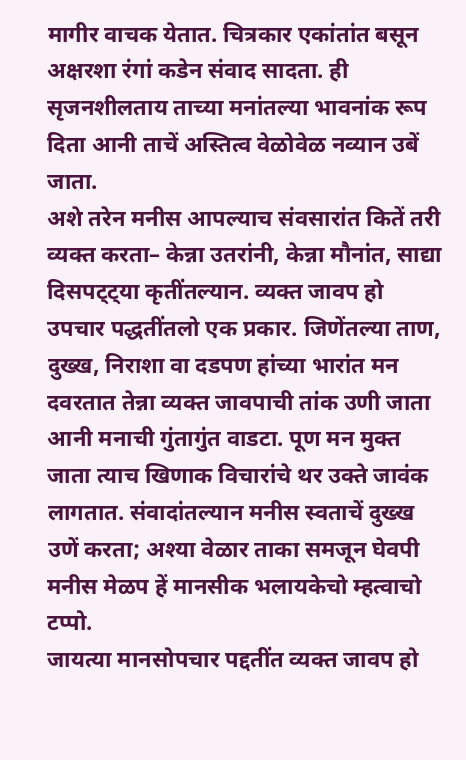मागीर वाचक येतात. चित्रकार एकांतांत बसून अक्षरशा रंगां कडेन संवाद सादता. ही सृजनशीलताय ताच्या मनांतल्या भावनांक रूप दिता आनी ताचें अस्तित्व वेळोवेळ नव्यान उबें जाता.
अशे तरेन मनीस आपल्याच संवसारांत कितें तरी व्यक्त करता– केन्ना उतरांनी, केन्ना मौनांत, साद्या दिसपट्ट्या कृतींतल्यान. व्यक्त जावप हो उपचार पद्धतींतलो एक प्रकार. जिणेंतल्या ताण, दुख्ख, निराशा वा दडपण हांच्या भारांत मन दवरतात तेन्ना व्यक्त जावपाची तांक उणी जाता आनी मनाची गुंतागुंत वाडटा. पूण मन मुक्त जाता त्याच खिणाक विचारांचे थर उक्ते जावंक लागतात. संवादांतल्यान मनीस स्वताचें दुख्ख उणें करता; अश्या वेळार ताका समजून घेवपी मनीस मेळप हें मानसीक भलायकेचो म्हत्वाचो टप्पो.
जायत्या मानसोपचार पद्दतींत व्यक्त जावप हो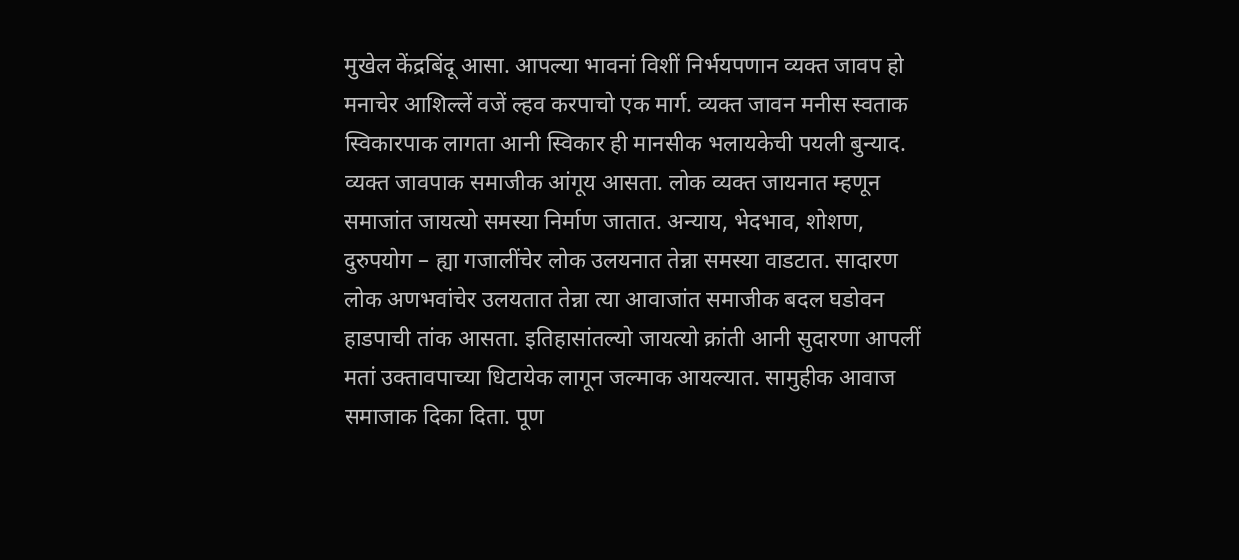मुखेल केंद्रबिंदू आसा. आपल्या भावनां विशीं निर्भयपणान व्यक्त जावप हो मनाचेर आशिल्लें वजें ल्हव करपाचो एक मार्ग. व्यक्त जावन मनीस स्वताक स्विकारपाक लागता आनी स्विकार ही मानसीक भलायकेची पयली बुन्याद.
व्यक्त जावपाक समाजीक आंगूय आसता. लोक व्यक्त जायनात म्हणून समाजांत जायत्यो समस्या निर्माण जातात. अन्याय, भेदभाव, शोशण, दुरुपयोग – ह्या गजालींचेर लोक उलयनात तेन्ना समस्या वाडटात. सादारण लोक अणभवांचेर उलयतात तेन्ना त्या आवाजांत समाजीक बदल घडोवन हाडपाची तांक आसता. इतिहासांतल्यो जायत्यो क्रांती आनी सुदारणा आपलीं मतां उक्तावपाच्या धिटायेक लागून जल्माक आयल्यात. सामुहीक आवाज समाजाक दिका दिता. पूण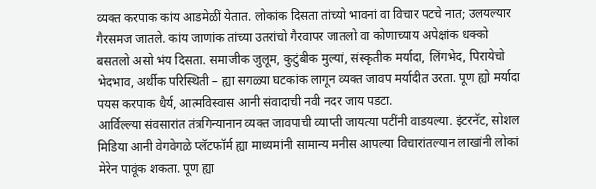व्यक्त करपाक कांय आडमेळीं येतात. लोकांक दिसता तांच्यो भावनां वा विचार पटचे नात; उलयल्यार गैरसमज जातले. कांय जाणांक तांच्या उतरांचो गैरवापर जातलो वा कोणाच्याय अपेक्षांक धक्को बसतलो असो भंय दिसता. समाजीक जुलूम, कुटुंबीक मुल्यां, संस्कृतीक मर्यादा, लिंगभेद, पिरायेचो भेदभाव, अर्थीक परिस्थिती – ह्या सगळ्या घटकांक लागून व्यक्त जावप मर्यादीत उरता. पूण ह्यो मर्यादा पयस करपाक धैर्य, आत्मविस्वास आनी संवादाची नवी नदर जाय पडटा.
आर्विल्ल्या संवसारांत तंत्रगिन्यानान व्यक्त जावपाची व्याप्ती जायत्या पटींनी वाडयल्या. इंटरनॅट, सोशल मिडिया आनी वेगवेगळे प्लॅटफॉर्म ह्या माध्यमांनी सामान्य मनीस आपल्या विचारांतल्यान लाखांनी लोकां मेरेन पावूंक शकता. पूण ह्या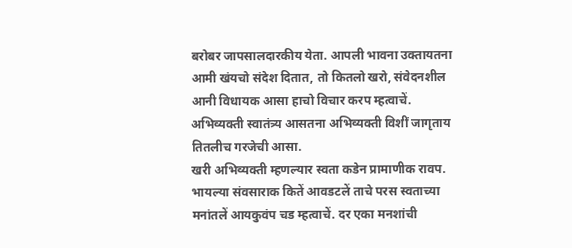बरोबर जापसालदारकीय येता. आपली भावना उक्तायतना आमी खंयचो संदेश दितात, तो कितलो खरो, संवेदनशील आनी विधायक आसा हाचो विचार करप म्हत्वाचें. अभिव्यक्ती स्वातंत्र्य आसतना अभिव्यक्ती विशीं जागृताय तितलीच गरजेची आसा.
खरी अभिव्यक्ती म्हणल्यार स्वता कडेन प्रामाणीक रावप. भायल्या संवसाराक कितें आवडटलें ताचे परस स्वताच्या मनांतलें आयकुवंप चड म्हत्वाचें. दर एका मनशांची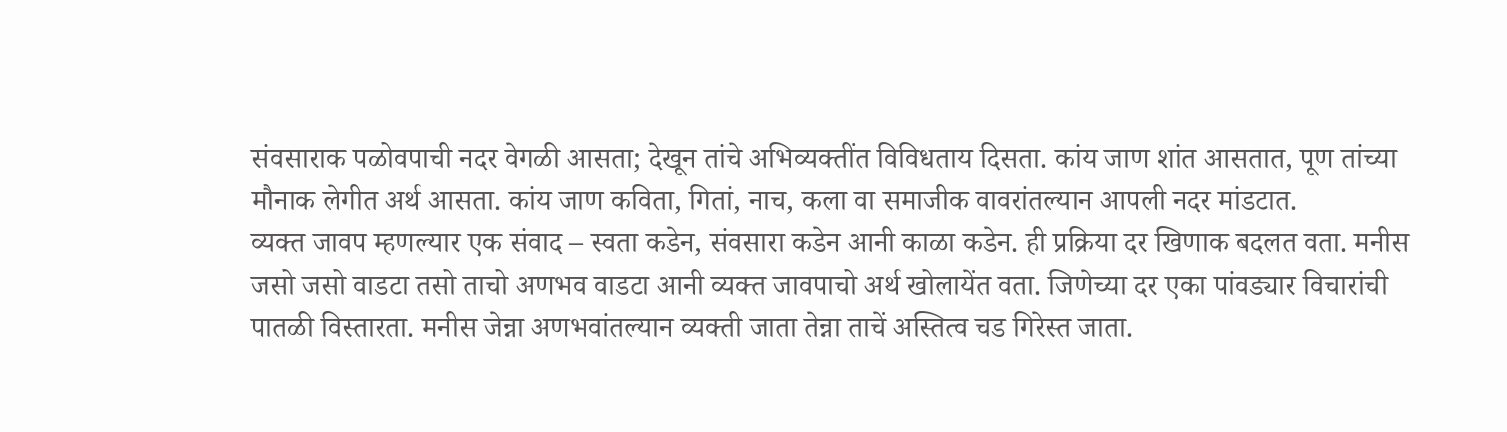संवसाराक पळोवपाची नदर वेगळी आसता; देखून तांचे अभिव्यक्तींत विविधताय दिसता. कांय जाण शांत आसतात, पूण तांच्या मौनाक लेगीत अर्थ आसता. कांय जाण कविता, गितां, नाच, कला वा समाजीक वावरांतल्यान आपली नदर मांडटात.
व्यक्त जावप म्हणल्यार एक संवाद – स्वता कडेन, संवसारा कडेन आनी काळा कडेन. ही प्रक्रिया दर खिणाक बदलत वता. मनीस जसो जसो वाडटा तसो ताचो अणभव वाडटा आनी व्यक्त जावपाचो अर्थ खोलायेंत वता. जिणेच्या दर एका पांवड्यार विचारांची पातळी विस्तारता. मनीस जेन्ना अणभवांतल्यान व्यक्ती जाता तेन्ना ताचें अस्तित्व चड गिरेस्त जाता.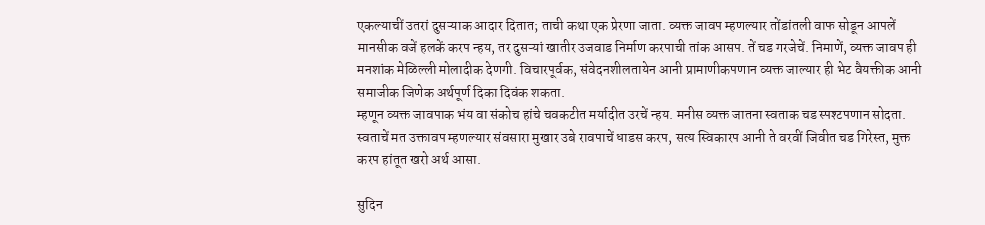एकल्याचीं उतरां दुसऱ्याक आदार दितात; ताची कथा एक प्रेरणा जाता. व्यक्त जावप म्हणल्यार तोंडांतली वाफ सोडून आपलें मानसीक वजें हलकें करप न्हय, तर दुसऱ्यां खातीर उजवाड निर्माण करपाची तांक आसप. तें चड गरजेचें. निमाणें, व्यक्त जावप ही मनशांक मेळिल्ली मोलादीक देणगी. विचारपूर्वक, संवेदनशीलतायेन आनी प्रामाणीकपणान व्यक्त जाल्यार ही भेट वैयक्तीक आनी समाजीक जिणेक अर्थपूर्ण दिका दिवंक शकता.
म्हणून व्यक्त जावपाक भंय वा संकोच हांचे चवकटीत मर्यादीत उरचें न्हय. मनीस व्यक्त जातना स्वताक चड स्पश्टपणान सोदता. स्वताचें मत उक्तावप म्हणल्यार संवसारा मुखार उबे रावपाचें धाडस करप, सत्य स्विकारप आनी ते वरवीं जिवीत चड गिरेस्त, मुक्त करप हांतूत खरो अर्थ आसा.

सुदिन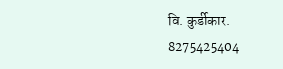वि. कुर्डीकार.
8275425404